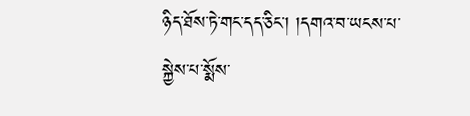ཉིད་ཐོས་ཏེ་གང་དད་ཅིང་། །དགའ་བ་ཡངས་པ་སྐྱེས་པ་སྨོས་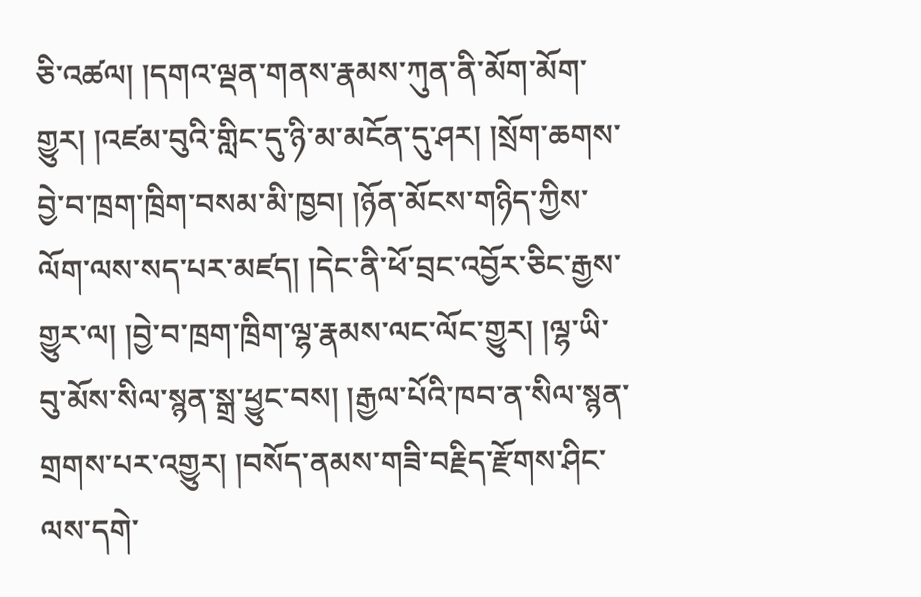ཅི་འཚལ། །དགའ་ལྡན་གནས་རྣམས་ཀུན་ནི་མོག་མོག་གྱུར། །འཛམ་བུའི་གླིང་དུ་ཉི་མ་མངོན་དུ་ཤར། །སྲོག་ཆགས་བྱེ་བ་ཁྲག་ཁྲིག་བསམ་མི་ཁྱབ། །ཉོན་མོངས་གཉིད་ཀྱིས་ལོག་ལས་སད་པར་མཛད། །དེང་ནི་ཕོ་བྲང་འབྱོར་ཅིང་རྒྱས་གྱུར་ལ། །བྱེ་བ་ཁྲག་ཁྲིག་ལྷ་རྣམས་ལང་ལོང་གྱུར། །ལྷ་ཡི་བུ་མོས་སིལ་སྙན་སྒྲ་ཕྱུང་བས། །རྒྱལ་པོའི་ཁབ་ན་སིལ་སྙན་གྲགས་པར་འགྱུར། །བསོད་ནམས་གཟི་བརྗིད་རྫོགས་ཤིང་ལས་དགེ་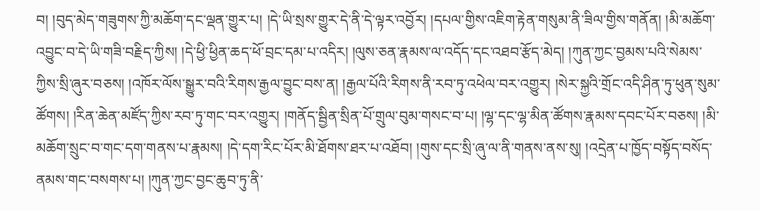བ། །བུད་མེད་གཟུགས་ཀྱི་མཆོག་དང་ལྡན་གྱུར་པ། །དེ་ཡི་སྲས་གྱུར་དེ་ནི་དེ་ལྟར་འབྱོར། །དཔལ་གྱིས་འཇིག་རྟེན་གསུམ་ནི་ཟིལ་གྱིས་གནོན། །མི་མཆོག་འབྱུང་བ་དེ་ཡི་གཟི་བརྗིད་ཀྱིས། །དེ་ཕྱི་ཕྱིན་ཆད་ཕོ་བྲང་དམ་པ་འདིར། །ལུས་ཅན་རྣམས་ལ་འདོད་དང་འཐབ་རྩོད་མེད། །ཀུན་ཀྱང་བྱམས་པའི་སེམས་ཀྱིས་སྲི་ཞུར་བཅས། །འཁོར་ལོས་སྒྱུར་བའི་རིགས་རྒྱལ་བྱུང་བས་ན། །རྒྱལ་པོའི་རིགས་ནི་རབ་ཏུ་འཕེལ་བར་འགྱུར། །སེར་སྐྱའི་གྲོང་འདི་ཤིན་ཏུ་ཕུན་སུམ་ཚོགས། །རིན་ཆེན་མཛོད་ཀྱིས་རབ་ཏུ་གང་བར་འགྱུར། །གནོད་སྦྱིན་སྲིན་པོ་གྲུལ་བུམ་གསང་བ་པ། །ལྷ་དང་ལྷ་མིན་ཚོགས་རྣམས་དབང་པོར་བཅས། །མི་མཆོག་སྲུང་བ་གང་དག་གནས་པ་རྣམས། །དེ་དག་རིང་པོར་མི་ཐོགས་ཐར་པ་འཐོབ། །གུས་དང་སྲི་ཞུ་ལ་ནི་གནས་ནས་སུ། །འདྲེན་པ་ཁྱོད་བསྟོད་བསོད་ནམས་གང་བསགས་པ། །ཀུན་ཀྱང་བྱང་ཆུབ་ཏུ་ནི་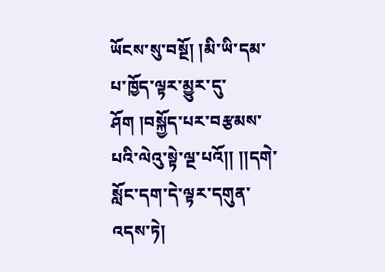ཡོངས་སུ་བསྔོ། །མི་ཡི་དམ་པ་ཁྱོད་ལྟར་མྱུར་དུ་ཤོག །བསྐྱོད་པར་བརྩམས་པའི་ལེའུ་སྟེ་ལྔ་པའོ།། །།དགེ་སློང་དག་དེ་ལྟར་དགུན་འདས་ཏེ།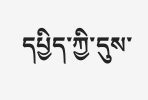དཔྱིད་ཀྱི་དུས་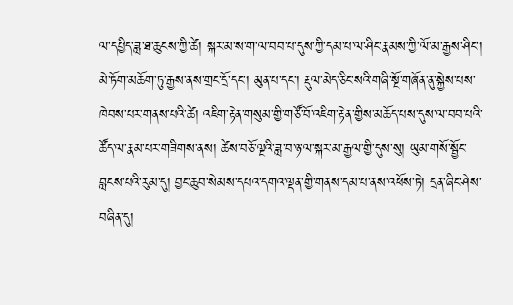ལ་དཔྱིད་ཟླ་ཐ་ཆུངས་ཀྱི་ཚེ། སྐར་མ་ས་ག་ལ་བབ་པ་དུས་ཀྱི་དམ་པ་ལ་ཤིང་རྣམས་ཀྱི་ལོ་མ་རྒྱས་ཤིང་། མེ་ཏོག་མཆོག་ཏུ་རྒྱས་ནས་གྲང་དྲོ་དང་། མུན་པ་དང་། རྡུལ་མེད་ཅིང་སའི་གཞི་སྔོ་གཞོན་ནུ་སྐྱེས་པས་ཁེབས་པར་གནས་པའི་ཚེ། འཇིག་རྟེན་གསུམ་གྱི་གཙོ་བོ་འཇིག་རྟེན་གྱིས་མཆོད་པས་དུས་ལ་བབ་པའི་ཚོད་ལ་རྣམ་པར་གཟིགས་ནས། ཚེས་བཅོ་ལྔའི་ཟླ་བ་ཉ་ལ་སྐར་མ་རྒྱལ་གྱི་དུས་སུ། ཡུམ་གསོ་སྦྱོང་བླངས་པའི་རུམ་དུ། བྱང་ཆུབ་སེམས་དཔའ་དགའ་ལྡན་གྱི་གནས་དམ་པ་ནས་འཕོས་ཏེ། དྲན་ཞིང་ཤེས་བཞིན་དུ།